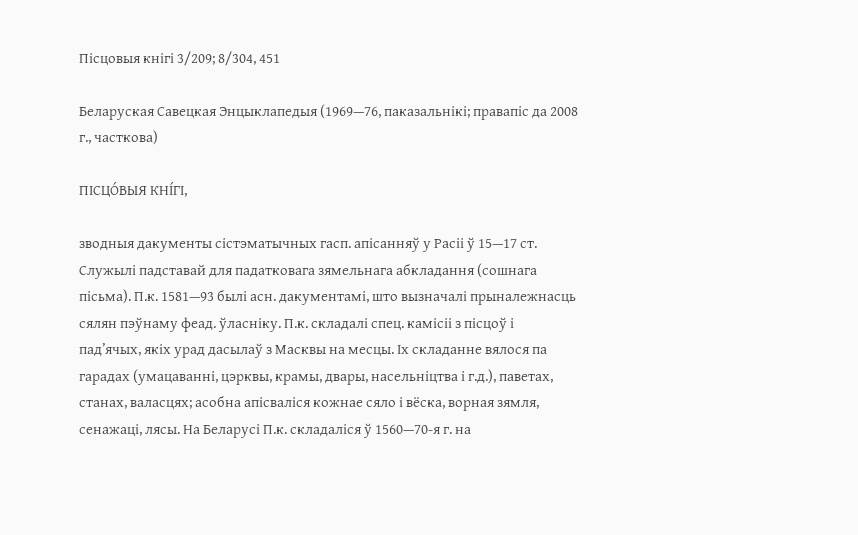Пісцовыя кнігі 3/209; 8/304, 451

Беларуская Савецкая Энцыклапедыя (1969—76, паказальнікі; правапіс да 2008 г., часткова)

ПІСЦО́ВЫЯ КНІ́ГІ,

зводныя дакументы сістэматычных гасп. апісанняў у Расіі ў 15—17 ст. Служылі падставай для падатковага зямельнага абкладання (сошнага пісьма). П.к. 1581—93 былі асн. дакументамі, што вызначалі прыналежнасць сялян пэўнаму феад. ўласніку. П.к. складалі спец. камісіі з пісцоў і пад’ячых, якіх урад дасылаў з Масквы на месцы. Іх складанне вялося па гарадах (умацаванні, цэрквы, крамы, двары, насельніцтва і г.д.), паветах, станах, валасцях; асобна апісваліся кожнае сяло і вёска, ворная зямля, сенажаці, лясы. На Беларусі П.к. складаліся ў 1560—70-я г. на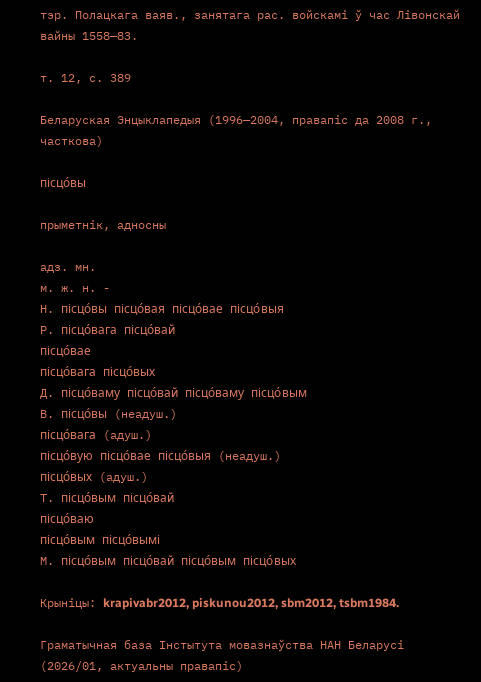тэр. Полацкага ваяв., занятага рас. войскамі ў час Лівонскай вайны 1558—83.

т. 12, с. 389

Беларуская Энцыклапедыя (1996—2004, правапіс да 2008 г., часткова)

пісцо́вы

прыметнік, адносны

адз. мн.
м. ж. н. -
Н. пісцо́вы пісцо́вая пісцо́вае пісцо́выя
Р. пісцо́вага пісцо́вай
пісцо́вае
пісцо́вага пісцо́вых
Д. пісцо́ваму пісцо́вай пісцо́ваму пісцо́вым
В. пісцо́вы (неадуш.)
пісцо́вага (адуш.)
пісцо́вую пісцо́вае пісцо́выя (неадуш.)
пісцо́вых (адуш.)
Т. пісцо́вым пісцо́вай
пісцо́ваю
пісцо́вым пісцо́вымі
М. пісцо́вым пісцо́вай пісцо́вым пісцо́вых

Крыніцы: krapivabr2012, piskunou2012, sbm2012, tsbm1984.

Граматычная база Інстытута мовазнаўства НАН Беларусі (2026/01, актуальны правапіс)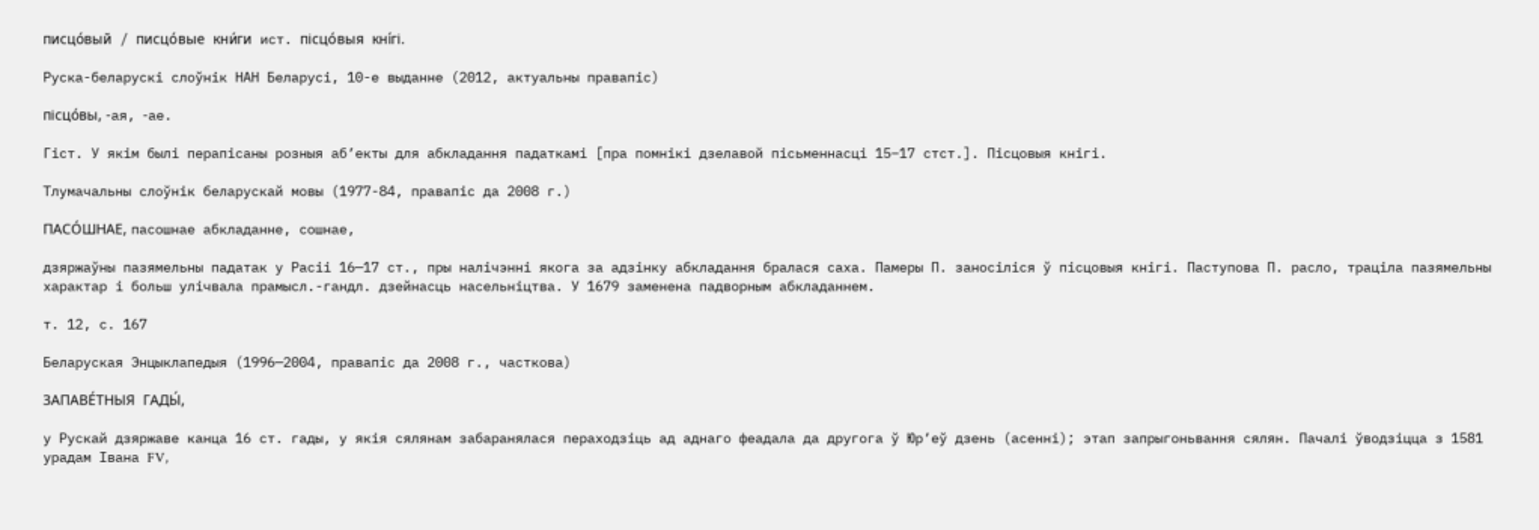писцо́вый / писцо́вые кни́ги ист. пісцо́выя кні́гі.

Руска-беларускі слоўнік НАН Беларусі, 10-е выданне (2012, актуальны правапіс)

пісцо́вы, ‑ая, ‑ае.

Гіст. У якім былі перапісаны розныя аб’екты для абкладання падаткамі [пра помнікі дзелавой пісьменнасці 15–17 стст.]. Пісцовыя кнігі.

Тлумачальны слоўнік беларускай мовы (1977-84, правапіс да 2008 г.)

ПАСО́ШНАЕ, пасошнае абкладанне, сошнае,

дзяржаўны пазямельны падатак у Расіі 16—17 ст., пры налічэнні якога за адзінку абкладання бралася саха. Памеры П. заносіліся ў пісцовыя кнігі. Паступова П. расло, траціла пазямельны характар і больш улічвала прамысл.-гандл. дзейнасць насельніцтва. У 1679 заменена падворным абкладаннем.

т. 12, с. 167

Беларуская Энцыклапедыя (1996—2004, правапіс да 2008 г., часткова)

ЗАПАВЕ́ТНЫЯ ГАДЫ́,

у Рускай дзяржаве канца 16 ст. гады, у якія сялянам забаранялася пераходзіць ад аднаго феадала да другога ў Юр’еў дзень (асенні); этап запрыгоньвання сялян. Пачалі ўводзіцца з 1581 урадам Івана FV,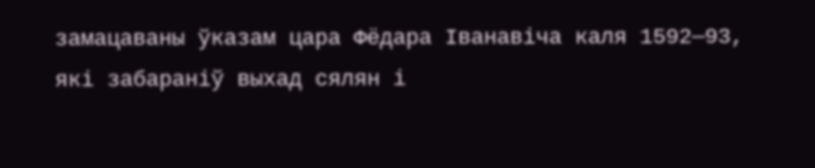замацаваны ўказам цара Фёдара Іванавіча каля 1592—93, які забараніў выхад сялян і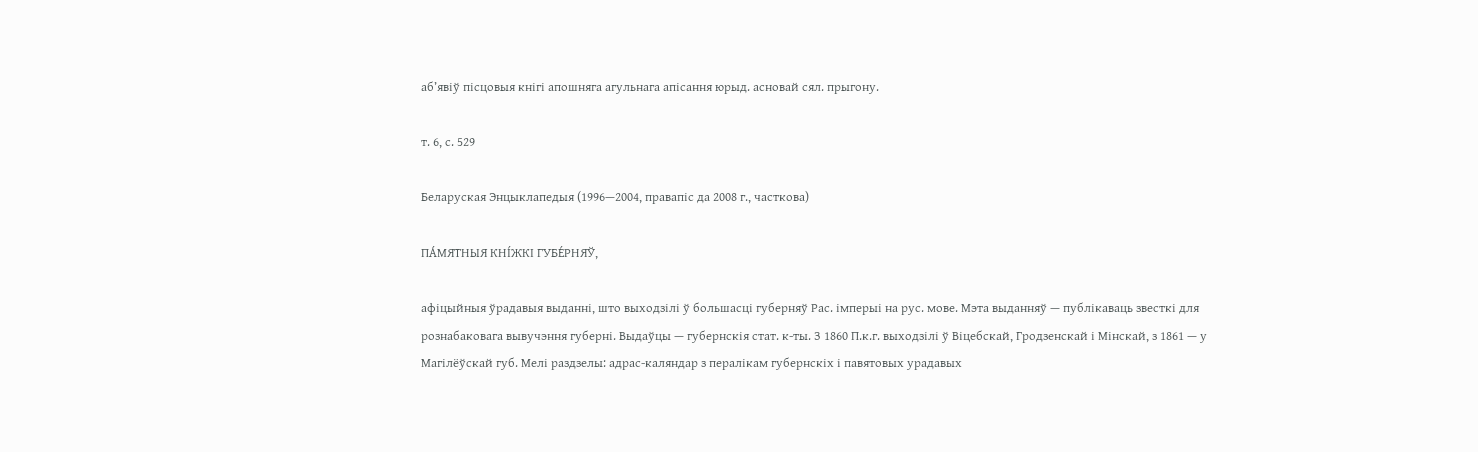аб’явіў пісцовыя кнігі апошняга агульнага апісання юрыд. асновай сял. прыгону.

т. 6, с. 529

Беларуская Энцыклапедыя (1996—2004, правапіс да 2008 г., часткова)

ПА́МЯТНЫЯ КНІ́ЖКІ ГУБЕ́РНЯЎ,

афіцыйныя ўрадавыя выданні, што выходзілі ў большасці губерняў Рас. імперыі на рус. мове. Мэта выданняў — публікаваць звесткі для рознабаковага вывучэння губерні. Выдаўцы — губернскія стат. к-ты. З 1860 П.к.г. выходзілі ў Віцебскай, Гродзенскай і Мінскай, з 1861 — у Магілёўскай губ. Мелі раздзелы: адрас-каляндар з пералікам губернскіх і павятовых урадавых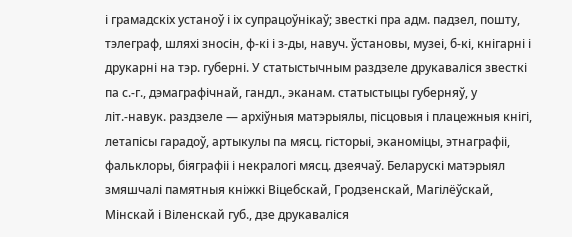і грамадскіх устаноў і іх супрацоўнікаў; звесткі пра адм. падзел, пошту, тэлеграф, шляхі зносін, ф-кі і з-ды, навуч. ўстановы, музеі, б-кі, кнігарні і друкарні на тэр. губерні. У статыстычным раздзеле друкаваліся звесткі па с.-г., дэмаграфічнай, гандл., эканам. статыстыцы губерняў, у літ.-навук. раздзеле — архіўныя матэрыялы, пісцовыя і плацежныя кнігі, летапісы гарадоў, артыкулы па мясц. гісторыі, эканоміцы, этнаграфіі, фальклоры, біяграфіі і некралогі мясц. дзеячаў. Беларускі матэрыял змяшчалі памятныя кніжкі Віцебскай, Гродзенскай, Магілёўскай, Мінскай і Віленскай губ., дзе друкаваліся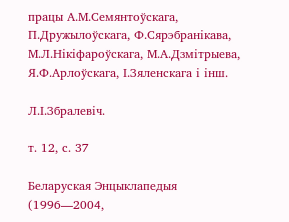працы А.М.Семянтоўскага, П.Дружылоўскага, Ф.Сярэбранікава, М.Л.Нікіфароўскага, М.А.Дзмітрыева, Я.Ф.Арлоўскага, І.Зяленскага і інш.

Л.І.Збралевіч.

т. 12, с. 37

Беларуская Энцыклапедыя (1996—2004,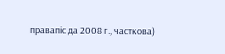правапіс да 2008 г., часткова)